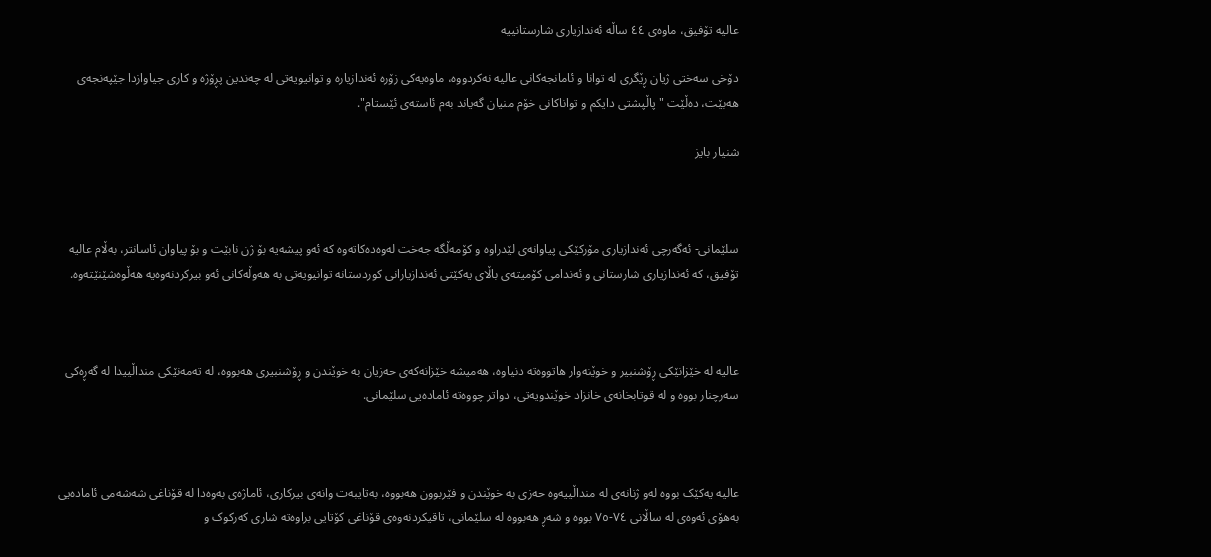عالیە تۆفیق، ماوەی ٤٤ ساڵە ئەندازیاری شارستانییە

دۆخی سەختی ژیان ڕێگری لە توانا و ئامانجەکانی عالیە نەکردووە، ماوەیەکی زۆرە ئەندازیارە و توانیویەتی لە چەندین پڕۆژە و کاری جیاوازدا جێپەنجەی هەبێت، دەڵێت "پاڵپشتی دایکم و تواناکانی خۆم منیان گەیاند بەم ئاستەی ئێستام".

شنیار بایز



سلێمانی- ئەگەرچی ئەندازیاری مۆرکێکی پیاوانەی لێدراوە و کۆمەڵگە جەخت لەوەدەکاتەوە کە ئەو پیشەیە بۆ ژن نابێت و بۆ پیاوان ئاسانتر، بەڵام عالیە تۆفیق، کە ئەندازیاری شارستانی و ئەندامی کۆمیتەی باڵای یەکێتی ئەندازیارانی کوردستانە توانیویەتی بە هەوڵەکانی ئەو بیرکردنەوەیە هەڵوەشێنێتەوە.



عالیە لە خێزانێکی ڕۆشنبیر و خوێنەوار هاتووەتە دنیاوە، هەمیشە خێزانەکەی حەزیان بە خوێندن و ڕۆشنبیری هەبووە، لە تەمەنێکی منداڵییدا لە گەڕەکی سەرچنار بووە و لە قوتابخانەی خانزاد خوێندویەتی، دواتر چووەتە ئامادەیی سلێمانی.



عالیە یەکێک بووە لەو ژنانەی لە منداڵییەوە حەزی بە خوێندن و فێربوون هەبووە، بەتایبەت وانەی بیرکاری، ئاماژەی بەوەدا لە قۆناغی شەشەمی ئامادەیی بەهۆی ئەوەی لە ساڵانی ٧٤-٧٥ بووە و شەڕ هەبووە لە سلێمانی، تاقیکردنەوەی قۆناغی کۆتایی براوەتە شاری کەرکوک و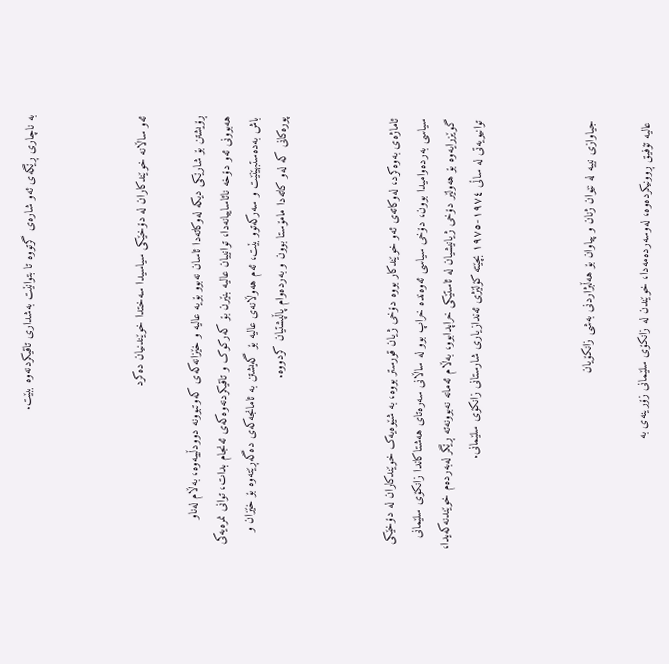بە ناچاری ڕێگەی ئەو شارەی گرتووە تا بتوانێت بەشداری تاقیکردنەوە ببێت.



ئەو ساڵانە خوێندکاران لە دۆخێکی سیاسیدا سەختدا خوێندنیان دەکرد

ڕۆیشتن بۆ شارێکی دیکە لەوکاتەدا ئاسان نەبوو بۆیە عالیە و خێزانەکەی کەوتبوونە دوودڵییەوە، بەڵام لەناو هەبوونی ئەو دۆخە نائاساییانەدا، توانییان عالیە بنێرن بۆ کەرکوک و تاقیکردنەوەکەی ئەنجام بدات، توانی نمرەیەکی باش بەدەستبهێنێت و سەرکەتوو بێت، ئەم هەوڵانەی عالیە بۆ گەیشتن بە ئامانجەکەی دەگەڕێتەوە بۆ خێزان و پورەکانی کە لەو کاتەدا مامۆستا بوون و بەردەوام پاڵپشتیان کردووە.



ئاماژەی بەوەکرد، لەوکاتەی ئەو خوێندکار بووە دۆخی ژیان قورستر بووە، بە شێوەیەک خوێندکاران لە دۆخێکی سیاسی بەردەوامیدا بوون، دۆخی سیاسی ئەوەندە خراپ بوو لە ساڵانی سەرەتای هەشتاکاندا زانکۆی سلێمانی گوێزرایەوە بۆ هەولێر دۆخی ژیانیشیان لە ئاستێکی خراپدابوو، بەڵام ئەمانە نەبوونەتە ڕێگر لەبەردەم خوێندنەکەیدا، توانیویەتی لە ساڵی ١٩٧٤-١٩٧٥ بچێتە کۆلێژی ئەندازیاری شارستانی زانکۆی سلێمانی.



جیاوازی نییە لە نێوان ژنان و پیاوان بۆ هەڵبژاردنی بەشی زانکۆیان

عالیە تۆفیق ڕوونیکردەوە، لەوسەردەمەدا، خوێندن لە زانکۆی سلێمانی زۆرینەی بە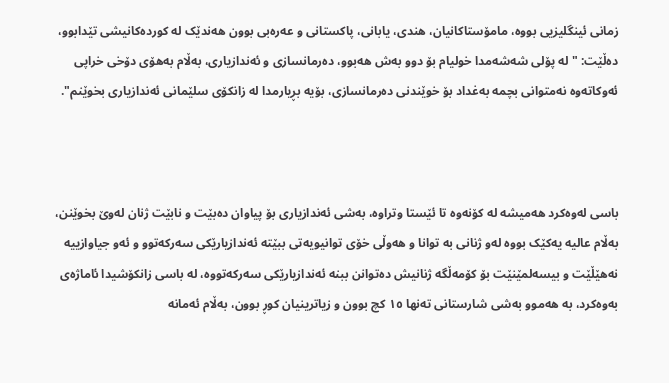زمانی ئینگلیزیی بووە، مامۆستاکانیان، هندی، یابانی، پاکستانی و عەرەبی بوون هەندێک لە کوردەکانیشی تێدابوو، دەڵێت: "لە پۆلی شەشەمدا خولیام بۆ دوو بەش هەبوو، دەرمانسازی و ئەندازیاری، بەڵام بەهۆی دۆخی خراپی ئەوکاتەوە نەمتوانی بچمە بەغداد بۆ خوێندنی دەرمانسازی، بۆیە بڕیارمدا لە زانکۆی سلێمانی ئەندازیاری بخوێنم".



باسی لەوەکرد هەمیشە لە کۆنەوە تا ئێستا وتراوە، بەشی ئەندازیاری بۆ پیاوان دەبێت و نابێت ژنان لەوێ بخوێنن، بەڵام عالیە یەکێک بووە لەو ژنانی بە توانا و هەوڵی خۆی توانیویەتی ببێتە ئەندازیارێکی سەرکەتوو و ئەو جیاوازییە نەهێڵێت و بیسەلمێنێت بۆ کۆمەڵگە ژنانیش دەتوانن ببنە ئەندازیارێکی سەرکەتووە، لە باسی زانکۆشیدا ئاماژەی بەوەکرد، بە هەموو بەشی شارستانی تەنها ١٥ کچ بوون و زیاترینیان کوڕ بوون، بەڵام ئەمانە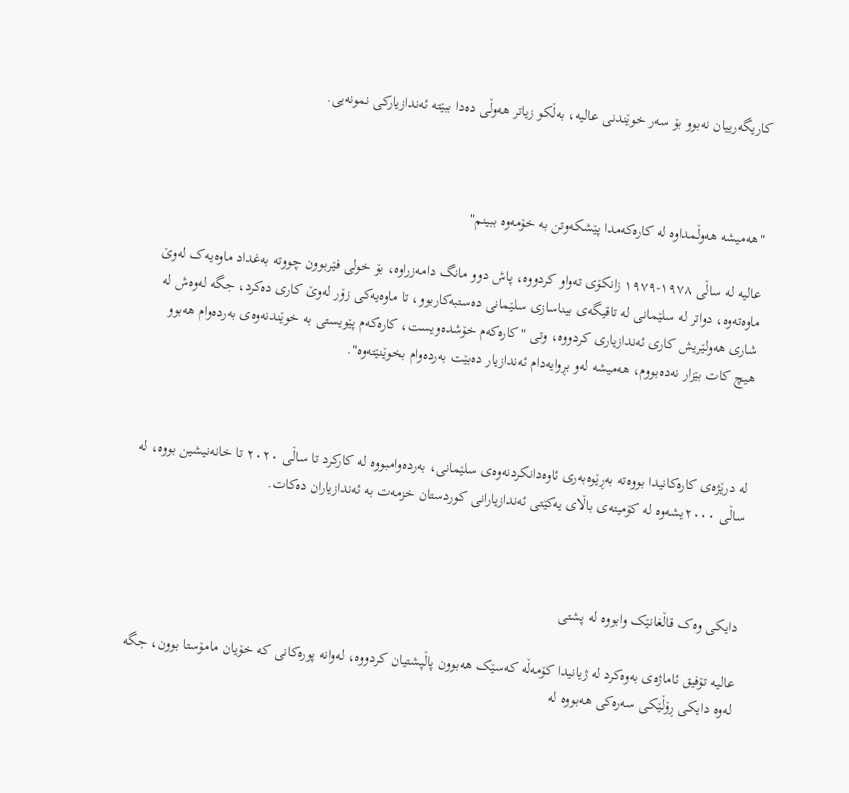کاریگەرییان نەبوو بۆ سەر خوێندنی عالیە، بەڵکو زیاتر هەوڵی دەدا ببێتە ئەندازیارکی نمونەیی.



"هەمیشە هەوڵمداوە لە کارەکەمدا پێشکەوتن بە خۆمەوە ببینم"

عالیە لە ساڵی ١٩٧٨-١٩٧٩ زانکۆی تەواو کردووە، پاش دوو مانگ دامەزراوە، بۆ خولی فێربوون چووتە بەغداد ماوەیەک لەوێ ماوەتەوە، دواتر لە سلێمانی لە تاقیگەی بیناسازی سلێمانی دەستبەکاربوو، تا ماوەیەکی زۆر لەوێ کاری دەکرد، جگە لەوەش لە شاری هەولێریش کاری ئەندازیاری کردووە، وتی "کارەکەم خۆشدەویست، کارەکەم پێویستی بە خوێندنەوەی بەردەوام هەبوو هیچ کات بێزار نەدەبووم، هەمیشە لەو بڕوایەدام ئەندازیار دەبێت بەردەوام بخوێنێتەوە".



لە درێژەی کارەکانیدا بووەتە بەڕێوەبەری ئاوەدانکردنەوەی سلێمانی، بەردەوامبووە لە کارکرد تا ساڵی ٢٠٢٠ تا خانەنیشین بووە، لە ساڵی ٢٠٠٠یشەوە لە کۆمیتەی باڵای یەکێتی ئەندازیارانی کوردستان خزمەت بە ئەندازیاران دەکات.



دایکی وەک قاڵغانێک وابووە لە پشتی

عالیە تۆفیق ئاماژەی بەوەکرد لە ژیانیدا کۆمەڵە کەسێک هەبوون پاڵپشتیان کردووە، لەوانە پورەکانی کە خۆیان مامۆستا بوون، جگە لەوە دایکی ڕۆڵێکی سەرەکی هەبووە لە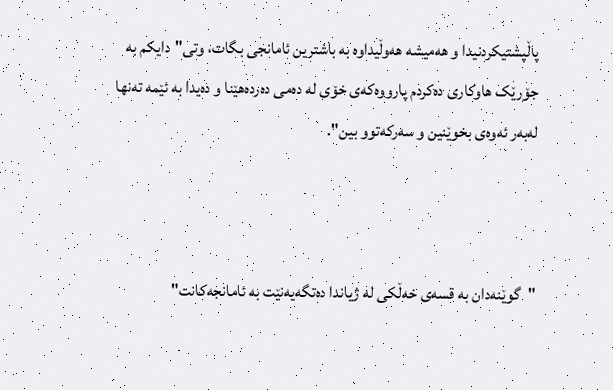پاڵپشتیکردنیدا و هەمیشە هەوڵیداوە بە باشترین ئامانجی بگات، وتی"دایکم بە جۆرێک هاوکاری دەکردم پارووەکەی خۆی لە دەمی دەردەهێنا و دەیدا بە ئێمە تەنها لەبەر ئەوەی بخوێنین و سەرکەتوو بین".



"گوێنەدان بە قسەی خەڵکی لە ژیاندا دەتگەیەنێت بە ئامانجەکانت"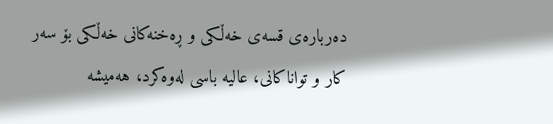دەربارەی قسەی خەڵکی و ڕەخنەکانی خەڵکی بۆ سەر کار و تواناکانی، عالیە باسی لەوەکرد، هەمیشە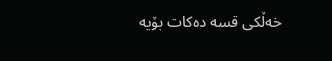خەڵکی قسە دەکات بۆیە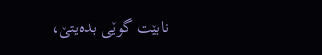نابێت گوێی بدەیتێ،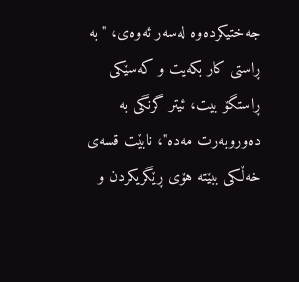جەختیکردەوە لەسەر ئەوەی، "بە ڕاستی کار بکەیت و کەسێکی ڕاستگۆ بیت، ئیتر گرنگی بە دەوروبەرت مەدە"، نابێت قسەی خەڵکی ببێتە هۆی ڕێگریکردن و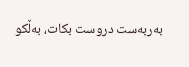بەربەست دروست بکات، بەڵکو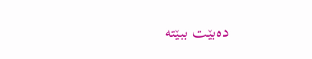دەبێت ببێتە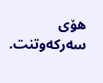هۆی سەرکەوتنت.